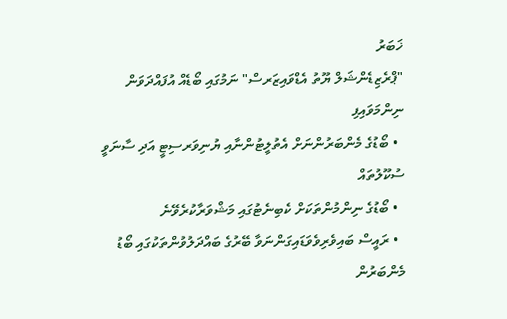ޚަބަރު
"ޕްރެޒިޑެންޝަލް ޔޫތު އެޑްވައިޒަރސް" ނަމުގައި ބޯޑެއް އުފައްދަވަން ނިންމަވައިފި
  • ބޯޑުގެ މެންބަރުންނަށް އެތުލީޓުންނާއި ޔުނިވަރސިޓީ އަދި ސާނަވީ ސުކޫލުތައް
  • ބޯޑުގެ ނިންމުންތަކަށް ކެބިނެޓުގައި މަޝްވަރާކުރެވޭނެ
  • ރައީސް ބައިވެރިވެވަޑައިގަންނަވާ ބޭރުގެ ބައްދަލުވުންތަކުގައި ބޯޑު މެންބަރުން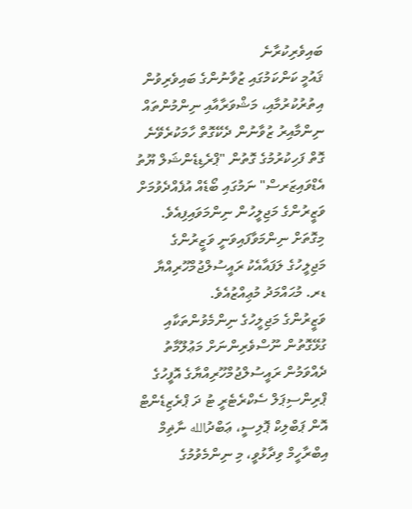ބައިވެރިކުރާނެ
ޤައުމީ ކަންކަމުގައި ޒުވާނުންގެ ބައިވެރިވުން އިތުރުކުރުމާއި، މަޝްވަރާއާއި ނިންމުންތައް ނިންމާއިރު ޒުވާނުން ދެކޭގޮތް ހާމަކުރެވޭނެ ގޮތް ފަހިކުރުމުގެ ގޮތުން "ޕްރެޑިޑެންޝަލް ޔޫތު އެޑްވައިޒަރސް" ނަމުގައި ބޯޑެއް އުފެއްދެވުމަށް ވަޒީރުންގެ މަޖިލީހުން ނިންމަވައިފިއެވެ. މިގޮތަށް ނިންމަވާފައިވަނީ ވަޒީރުންގެ މަޖިލީހުގެ ލަފައާއެކު ރައީސުލްޖުމްހޫރިއްޔާ ޑރ. މުޙައްމަދު މުޢިއްޒުއެވެ.
ވަޒީރުންގެ މަޖިލީހުގެ ނިންމެވުންތަކާއި ގުޅޭގޮތުން ނޫސްވެރިންނަށް މަޢުލޫމާތު ދެއްވަމުން ރައީސުލްޖުމްހޫރިއްޔާގެ އޮފީހުގެ ޕްރިންސިޕަލް ސެކްރެޓެރީ ޓު ދަ ޕްރެޒިޑެންޓް އޮން ޕަބްލިކް ޕޮލިސީ، ޢަބްދުالله ނާޡިމް އިބްރާހީމް ވިދާޅުވީ، މި ނިންމެވުމުގެ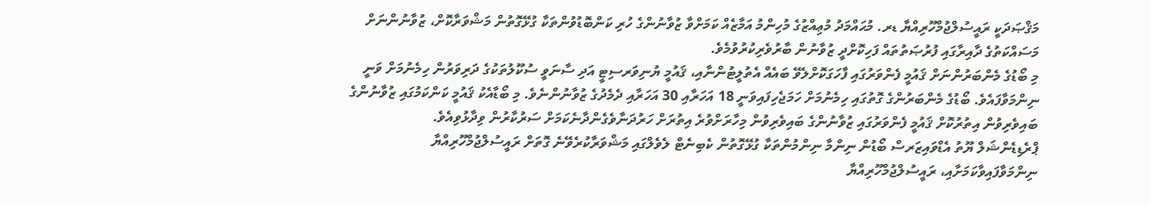މަޤްޞަދަކީ ރައީސުލްޖުމްހޫރިއްޔާ ޑރ. މުޙައްމަދު މުޢިއްޒުގެ މުހިންމު އަމާޒެއް ކަމަށްވާ ޒުވާނުންގެ ހުރި ކަންބޮޑުވުންތަކާ ގުޅޭގޮތުން މަޝްވަރާކޮށް، ޒުވާނުންނަށް މަސައްކަތުގެ ދާއިރާގައި ފުރުޞަތުތައް ފަހިކޮށްދީ ޒުވާނުން ބާރުވެރިކުރުވުމެވެ.
މި ބޯޑުގެ މެންބަރުންނަށް ޤައުމީ ފެންވަރުގައި ފާހަގަކޮށްލެވޭ ބައެއް އެތުލީޓުންނާއި، ޤައުމީ ޔުނިވަރސިޓީ އަދި ސާނަވީ ސުކޫލުތަކުގެ ދަރިވަރުން ހިމެނުމަށް ވަނީ ނިންމަވާފައެވެ. ބޯޑުގެ މެންބަރުންގެ ގޮތުގައި ހިމެނުމަށް ހަމަޖެހިފައިވަނީ 18 އަހަރާއި 30 އަހަރާއި ދެމެދުގެ ޒުވާނުންނެވެ. މި ބޯޑާއެކު ޤައުމީ ކަންކަމުގައި ޒުވާނުންގެ ބައިވެރިވުން އިތުރުކޮށް ޤައުމީ ފެންވަރުގައި ޒުވާނުންގެ ބައިވެރިވުން މިހާރަށްވުރެ އިތުރަށް ހަރުދަނާވެގެންދާނެކަމަށް ސަރުކާރުން ވިދާޅުވިއެވެ.
ޕްރެޑިޑެންޝަލް ޔޫތު އެޑްވައިޒަރސް ބޯޑުން ނިންމާ ނިންމުންތަކާ ގުޅޭގޮތުން ކެބިނެޓް ލެވެލްގައި މަޝްވަރާކުރެވޭނެ ގޮތަށް ރައީސުލްޖުމްހޫރިއްޔާ ނިންމަވާފައިވާކަމަށާއި، ރައީސުލްޖުމްހޫރިއްޔާ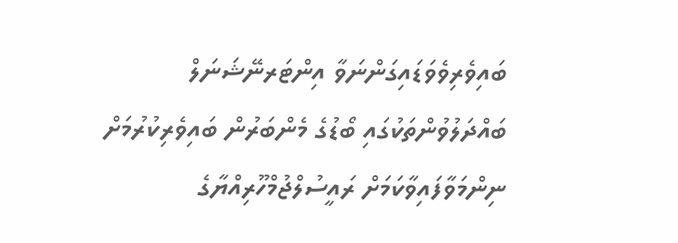ބައިވެރިވެވަޑައިގަންނަވާ އިންޓަރނޭޝަނަލް ބައްދަލުވުންތަކުގައި ބޯޑުގެ މެންބަރުން ބައިވެރިކުރުމަށް ނިންމަވާފައިވާކަމަށް ރައީސުލްޖުމްހޫރިއްޔާގެ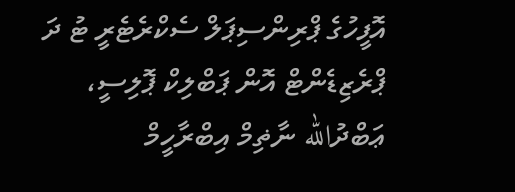އޮފީހުގެ ޕްރިންސިޕަލް ސެކްރެޓެރީ ޓު ދަ ޕްރެޒިޑެންޓް އޮން ޕަބްލިކް ޕޮލިސީ، ޢަބްދުالله ނާޡިމް އިބްރާހީމް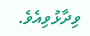ވިދާޅުވިއެވެ.